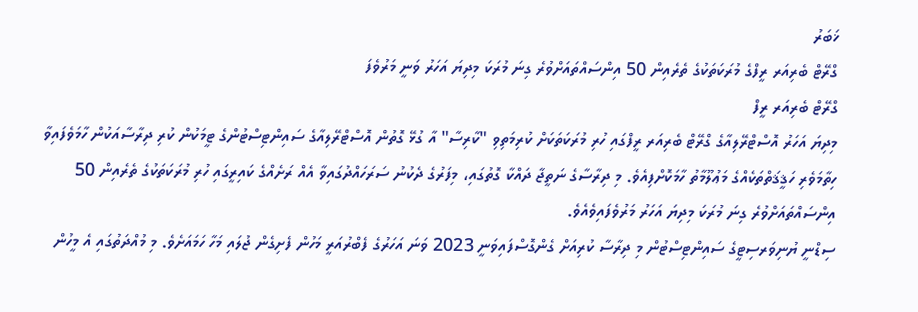ޚަބަރު
ގްރޭޓް ބެރިއަރ ރީފްގެ މުރަކަތަކުގެ ތެރެއިން 50 އިންސައްތައަށްވުރެ ގިނަ މުރަކަ މިދިޔަ އަހަރު ވަނީ މަރުވެފަ
ގްރޭޓް ބެރިއަރ ރީފް
މިދިޔަ އަހަރު އޮސްޓްރޭލިއާގެ ގްރޭޓް ބެރިއަރ ރީފްގައި ހުރި މުރަކަތަކަށް ކުރިމަތިވި "ކާރިސާ" އާ ގުޅޭ ގޮތުން އޮސްޓްރޭލިއާގެ ސައިންޓިސްޓުންގެ ޓީމަކުން ކުރި ދިރާސާއަކުން ހާމަވެފައިވާ ހިތާމަވެރި ހަޤީޤަތްތަކެއްގެ މަޢުލޫމާތު ހާމަކޮށްފިއެވެ. މި ދިރާސާގެ ނަތީޖާ ދައްކާ ގޮތުގައި، މިފަރުގެ ދެކުނު ސަރަހައްދުގައިވާ އެއް ރަށެއްގެ ކައިރީގައި ހުރި މުރަކަތަކުގެ ތެރެއިން 50 އިންސައްތައަށްވުރެ ގިނަ މުރަކަ މިދިޔަ އަހަރު މަރުވެފައިވެއެވެ.
ސިޑްނީ ޔުނިވަރސިޓީގެ ސައިންޓިސްޓުން މި ދިރާސާ ކުރިއަށް ގެންގޮސްފައިވަނީ 2023 ވަނަ އަހަރުގެ ފެބްރުއަރީ މަހުން ފެށިގެން ޖުލައި މަހާ ހަމައަށެވެ. މި މުއްދަތުގައި އެ މީހުން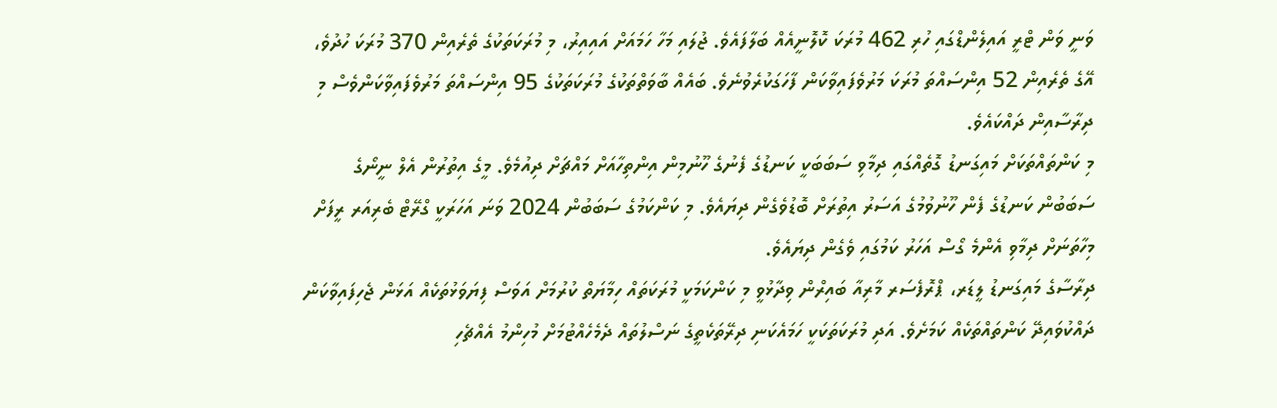ވަނީ ވަން ޓްރީ އައިލެންޑްގައި ހުރި 462 މުރަކަ ކޮލޮނީއެއް ބަލާފައެވެ. ޖުލައި މަހާ ހަމައަށް އައިއިރު، މި މުރަކަތަކުގެ ތެރެއިން 370 މުރަކަ ހުދުވެ، އޭގެ ތެރެއިން 52 އިންސައްތަ މުރަކަ މަރުވެފައިވާކަން ފާހަގަކުރެވުނެވެ. ބައެއް ބާވަތްތަކުގެ މުރަކަތަކުގެ 95 އިންސައްތަ މަރުވެފައިވާކަންވެސް މި ދިރާސާއިން ދައްކައެވެ.
މި ކަންތައްތަކަށް މައިގަނޑު ގޮތެއްގައި ދިމާވި ސަބަބަކީ ކަނޑުގެ ފެނުގެ ހޫނުމިން އިންތިހާއަށް މައްޗަށް ދިއުމެވެ. މީގެ އިތުރުން އެލް ނީނޯގެ ސަބަބުން ކަނޑުގެ ފެން ހޫނުވުމުގެ އަސަރު އިތުރަށް ބޮޑުވެގެން ދިޔައެވެ. މި ކަންކަމުގެ ސަބަބުން 2024 ވަނަ އަހަރަކީ ގްރޭޓް ބެރިއަރ ރީފަށް މިހާތަނަށް ދިމާވި އެންމެ ގޯސް އަހަރު ކަމުގައި ވެގެން ދިޔައެވެ.
ދިރާސާގެ މައިގަނޑު ލީޑަރ، ޕްރޮފެސަރ މާރިއާ ބައިރްން ވިދާޅުވީ މި ކަންކަމަކީ މުރަކަތައް ހިމާޔަތް ކުރުމަށް އަވަސް ފިޔަވަޅުތަކެއް އަޅަން ޖެހިފައިވާކަން ދައްކުވައިދޭ ކަންތައްތަކެއް ކަމަށެވެ. އަދި މުރަކަތަކަކީ ހަމައެކަނި ދިރޭތަކެތީގެ ނަސްލުތައް ދެމެހެއްޓުމަށް މުހިންމު އެއްޗެހި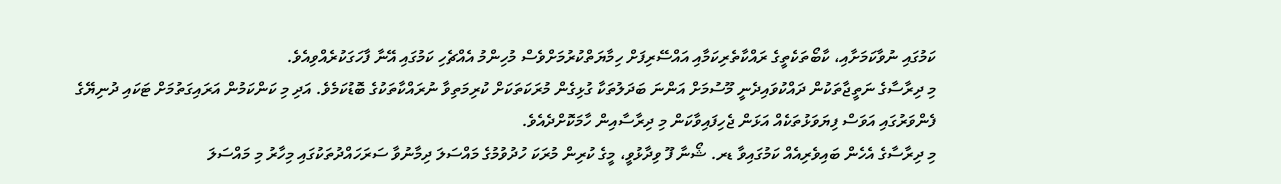ކަމުގައި ނުވާކަމަށާއި، ކާބޯތަކެތީގެ ރައްކާތެރިކަމާއި އައްސޭރިފަށް ހިމާޔަތްކުރުމަށްވެސް މުހިންމު އެއްޗެހި ކަމުގައި އޭނާ ފާހަގަކުރެއްވިއެވެ.
މި ދިރާސާގެ ނަތީޖާތަކުން ދައްކުވައިދެނީ މޫސުމަށް އަންނަ ބަދަލުތަކާ ގުޅިގެން މުރަކަތަކަށް ކުރިމަތިވާ ނުރައްކާތަކުގެ ބޮޑުކަމެވެ. އަދި މި ކަންކަމުން އަރައިގަތުމަށް ޓަކައި ދުނިޔޭގެ ފެންވަރުގައި އަވަސް ފިޔަވަޅުތަކެއް އަޅަން ޖެހިފައިވާކަން މި ދިރާސާއިން ހާމަކޮށްދެއެވެ.
މި ދިރާސާގެ އެހެން ބައިވެރިއެއް ކަމުގައިވާ ޑރ. ޝޯނާ ފޫ ވިދާޅުވީ، މީގެ ކުރިން މުރަކަ ހުދުވުމުގެ މައްސަލަ ދިމާނުވާ ސަރަހައްދުތަކުގައި މިހާރު މި މައްސަލަ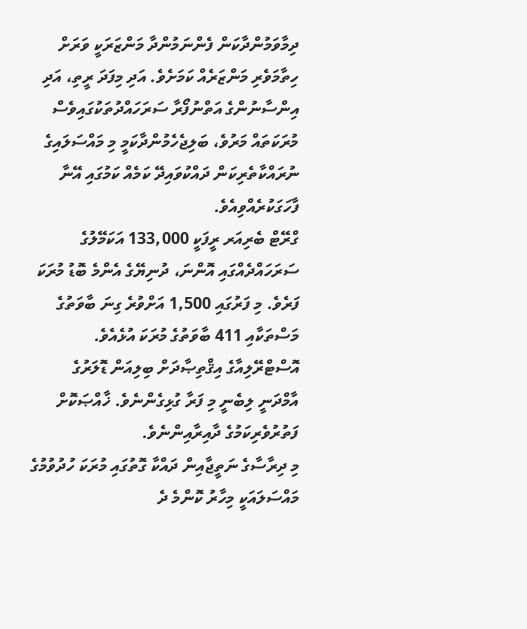ދިމާވަމުންދާކަން ފެންނަމުންދާ މަންޒަރަކީ ވަރަށް ހިތާމަވެރި މަންޒަރެއް ކަމަށެވެ. އަދި މިފަދަ ރީތި، އަދި އިންސާނުންގެ އަތްނުފޯރާ ސަރަހައްދުތަކުގައިވެސް މުރަކަތައް މަރުވެ، ބަލިޖެހެމުންދާކަމީ މި މައްސަލައިގެ ނުރައްކާތެރިކަން ދައްކުވައިދޭ ކަމެއް ކަމުގައި އޭނާ ފާހަގަކުރެއްވިއެވެ.
ގްރޭޓް ބެރިއަރ ރީފަކީ 133,000 އަކަމޭލުގެ ސަރަހައްދެއްގައި އޮންނަ، ދުނިޔޭގެ އެންމެ ބޮޑު މުރަކަ ފަރެވެ. މި ފަރުގައި 1,500 އަށްވުރެ ގިނަ ބާވަތުގެ މަސްތަކާއި 411 ބާވަތުގެ މުރަކަ އުޅެއެވެ. އޮސްޓްރޭލިއާގެ އިޤްތިޞާދަށް ބިލިއަން ޑޮލަރުގެ އާމްދަނީ ލިބެނީ މި ފަރާ ގުޅިގެންނެވެ. ޚާއްޞަކޮށް ފަތުރުވެރިކަމުގެ ދާއިރާއިންނެވެ.
މި ދިރާސާގެ ނަތީޖާއިން ދައްކާ ގޮތުގައި މުރަކަ ހުދުވުމުގެ މައްސަލައަކީ މިހާރު ކޮންމެ ދެ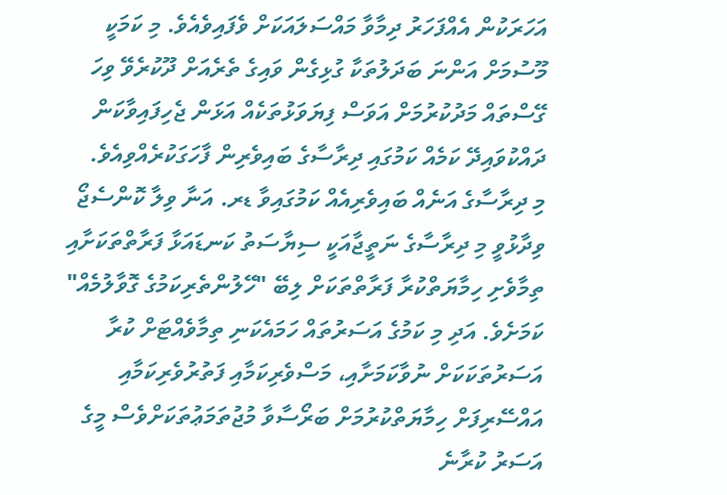އަހަރަކުން އެއްފަހަރު ދިމާވާ މައްސަލައަކަށް ވެފައިވެއެވެ. މި ކަމަކީ މޫސުމަށް އަންނަ ބަދަލުތަކާ ގުޅިގެން ވައިގެ ތެރެއަށް ދޫކުރެވޭ ވިހަ ގޭސްތައް މަދުކުރުމަށް އަވަސް ފިޔަވަޅުތަކެއް އަޅަން ޖެހިފައިވާކަން ދައްކުވައިދޭ ކަމެއް ކަމުގައި ދިރާސާގެ ބައިވެރިން ފާހަގަކުރެއްވިއެވެ.
މި ދިރާސާގެ އަނެއް ބައިވެރިއެއް ކަމުގައިވާ ޑރ. އަނާ ވިލާ ކޮންސެޖޯ ވިދާޅުވީ މި ދިރާސާގެ ނަތީޖާއަކީ ސިޔާސަތު ކަނޑައަޅާ ފަރާތްތަކަށާއި ތިމާވެށި ހިމާޔަތްކުރާ ފަރާތްތަކަށް ލިބޭ "ހޭލުންތެރިކަމުގެ ގޮވާލުމެއް" ކަމަށެވެ. އަދި މި ކަމުގެ އަސަރުތައް ހަމައެކަނި ތިމާވެއްޓަށް ކުރާ އަސަރުތަކަކަށް ނުވާކަމަށާއި، މަސްވެރިކަމާއި ފަތުރުވެރިކަމާއި އައްސޭރިފަށް ހިމާޔަތްކުރުމަށް ބަރޯސާވާ މުޖުތަމަޢުތަކަށްވެސް މީގެ އަސަރު ކުރާނެ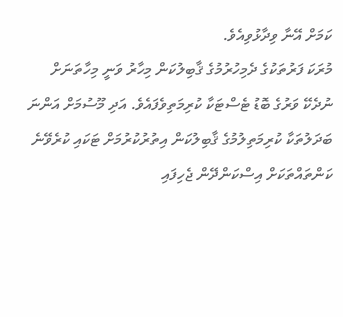ކަމަށް އޭނާ ވިދާޅުވިއެވެ.
މުރަކަ ފަރުތަކުގެ ދެމިހުރުމުގެ ޤާބިލުކަން މިހާރު ވަނީ މިހާތަނަށް ނުދެކޭ ވަރުގެ ބޮޑު ޓެސްޓަކާ ކުރިމަތިވެފައެވެ. އަދި މޫސުމަށް އަންނަ ބަދަލުތަކާ ކުރިމަތިލުމުގެ ޤާބިލުކަން އިތުރުކުރުމަށް ޓަކައި ކުރެވޭނެ ކަންތައްތަކަށް އިސްކަންދޭން ޖެހިފައި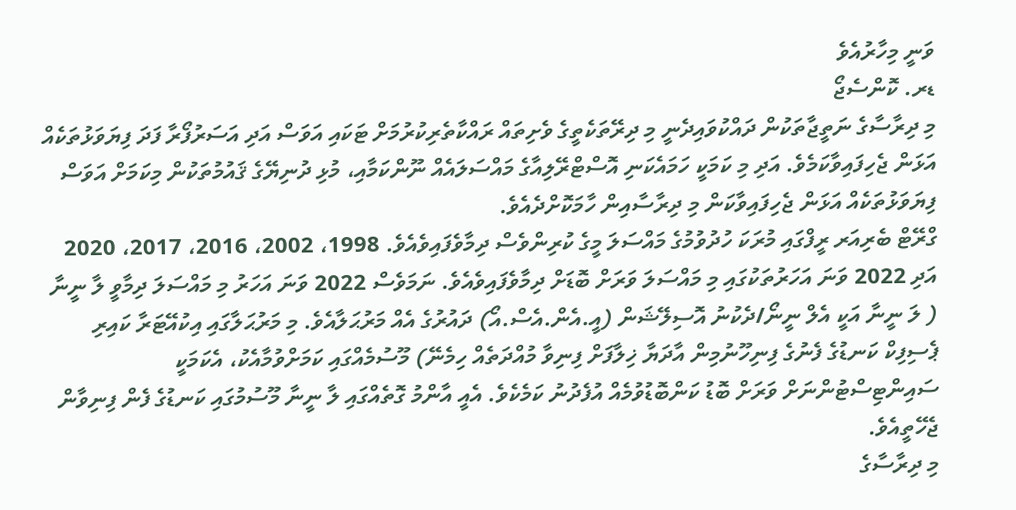ވަނީ މިހާރުއެވެ
ޑރ. ކޮންސެޖޯ
މި ދިރާސާގެ ނަތީޖާތަކުން ދައްކުވައިދެނީ މި ދިރޭތަކެތީގެ ވެށިތައް ރައްކާތެރިކުރުމަށް ޓަކައި އަވަސް އަދި އަސަރުފޯރާ ފަދަ ފިޔަވަޅުތަކެއް އަޅަން ޖެހިފައިވާކަމެވެ. އަދި މި ކަމަކީ ހަމައެކަނި އޮސްޓްރޭލިއާގެ މައްސަލައެއް ނޫންކަމާއި، މުޅި ދުނިޔޭގެ ޤައުމުތަކުން މިކަމަށް އަވަސް ފިޔަވަޅުތަކެއް އަޅަން ޖެހިފައިވާކަން މި ދިރާސާއިން ހާމަކޮށްދެއެވެ.
ގްރޭޓް ބެރިއަރ ރީފްގައި މުރަކަ ހުދުވުމުގެ މައްސަލަ މީގެ ކުރިންވެސް ދިމާވެފައިވެއެވެ. 1998، 2002، 2016، 2017، 2020 އަދި 2022 ވަނަ އަހަރުތަކުގައި މި މައްސަލަ ވަރަށް ބޮޑަށް ދިމާވެފައިވެއެވެ. ނަމަވެސް 2022 ވަނަ އަހަރު މި މައްސަލަ ދިމާވީ ލާ ނީނާ ( ލަ ނީނާ އަކީ އެލް ނީނޯ/ދެކުނު އޮސިލޭޝަން (އީ.އެން.އެސް.އޯ) ދައުރުގެ އެއް މަރުޙަލާއެވެ. މި މަރުޙަލާގައި އިކުއޭޓަރާ ކައިރި ޕެސިފިކް ކަނޑުގެ ފެނުގެ ފިނިހޫނުމިން އާދަޔާ ޚިލާފަށް ފިނިވާ މުއްދަތެއް ހިމެނޭ) މޫސުމެއްގައި ކަމަށްވުމާއެކު، އެކަމަކީ ސައިންޓިސްޓުންނަށް ވަރަށް ބޮޑު ކަންބޮޑުވުމެއް އުފެދުނު ކަމެކެވެ. އެއީ އާންމު ގޮތެއްގައި ލާ ނީނާ މޫސުމުގައި ކަނޑުގެ ފެން ފިނިވާން ޖެހޭތީއެވެ.
މި ދިރާސާގެ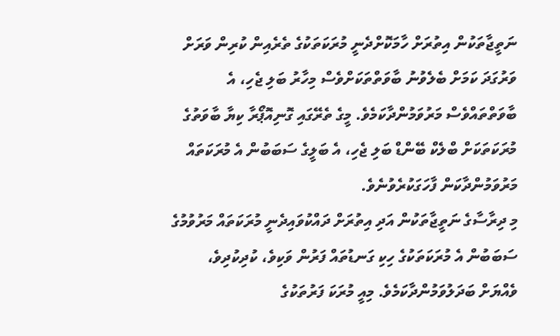ނަތީޖާތަކުން އިތުރަށް ހާމަކޮށްދެނީ މުރަކަތަކުގެ ތެރެއިން ކުރިން ވަރަށް ވަރުގަދަ ކަމަށް ބެލެވުނު ބާވަތްތަކަށްވެސް މިހާރު ބަލި ޖެހި، އެ ބާވަތްތައްވެސް މަރުވަމުންދާކަމެވެ. މީގެ ތެރޭގައި ގޮނިއޮޕޯރާ ކިޔާ ބާވަތުގެ މުރަކަތަކަށް ބްލެކް ބޭންޑް ބަލި ޖެހި، އެ ބަލީގެ ސަބަބުން އެ މުރަކަތައް މަރުވަމުންދާކަން ފާހަގަކުރެވުނެވެ.
މި ދިރާސާގެ ނަތީޖާތަކުން އަދި އިތުރަށް ދައްކުވައިދެނީ މުރަކަތައް މަރުވުމުގެ ސަބަބުން އެ މުރަކަތަކުގެ ހިކި ގަނޑުތައް ފަރުން ވަކިވެ، ކުދިކުދިވެ، ވެއްޔަށް ބަދަލުވަމުންދާކަމެވެ. މިއީ މުރަކަ ފަރުތަކުގެ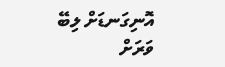އޮނިގަނޑަށް ލިބޭ ވަރަށް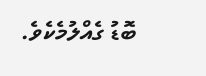ބޮޑު ގެއްލުމެކެވެ.